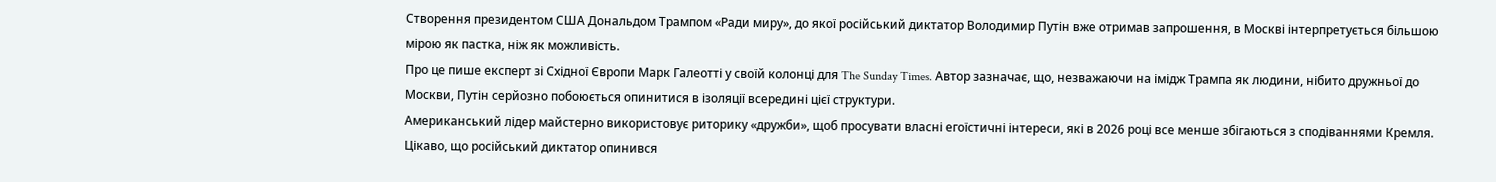Створення президентом США Дональдом Трампом «Ради миру», до якої російський диктатор Володимир Путін вже отримав запрошення, в Москві інтерпретується більшою мірою як пастка, ніж як можливість.
Про це пише експерт зі Східної Європи Марк Галеотті у своїй колонці для The Sunday Times. Автор зазначає, що, незважаючи на імідж Трампа як людини, нібито дружньої до Москви, Путін серйозно побоюється опинитися в ізоляції всередині цієї структури.
Американський лідер майстерно використовує риторику «дружби», щоб просувати власні егоїстичні інтереси, які в 2026 році все менше збігаються з сподіваннями Кремля.
Цікаво, що російський диктатор опинився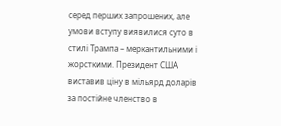серед перших запрошених, але умови вступу виявилися суто в стилі Трампа – меркантильними і жорсткими. Президент США виставив ціну в мільярд доларів за постійне членство в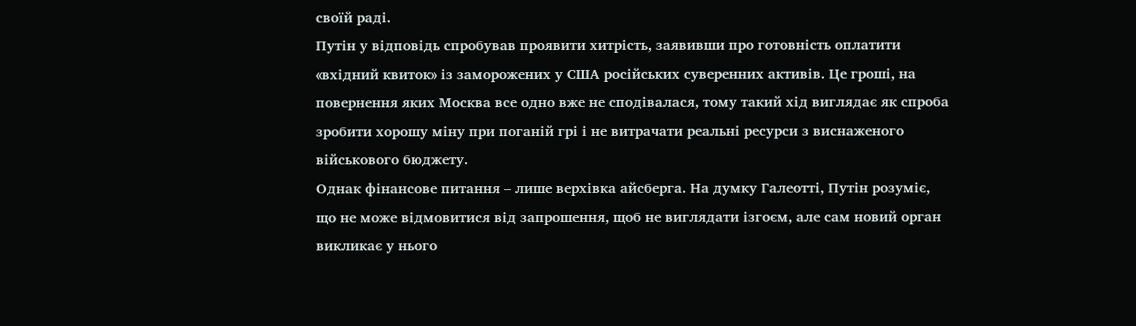своїй раді.
Путін у відповідь спробував проявити хитрість, заявивши про готовність оплатити «вхідний квиток» із заморожених у США російських суверенних активів. Це гроші, на повернення яких Москва все одно вже не сподівалася, тому такий хід виглядає як спроба зробити хорошу міну при поганій грі і не витрачати реальні ресурси з виснаженого військового бюджету.
Однак фінансове питання – лише верхівка айсберга. На думку Галеотті, Путін розуміє, що не може відмовитися від запрошення, щоб не виглядати ізгоєм, але сам новий орган викликає у нього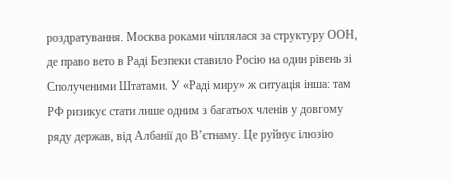роздратування. Москва роками чіплялася за структуру ООН, де право вето в Раді Безпеки ставило Росію на один рівень зі Сполученими Штатами. У «Раді миру» ж ситуація інша: там РФ ризикує стати лише одним з багатьох членів у довгому ряду держав, від Албанії до В’єтнаму. Це руйнує ілюзію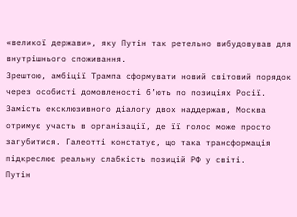«великої держави», яку Путін так ретельно вибудовував для внутрішнього споживання.
Зрештою, амбіції Трампа сформувати новий світовий порядок через особисті домовленості б’ють по позиціях Росії. Замість ексклюзивного діалогу двох наддержав, Москва отримує участь в організації, де її голос може просто загубитися. Галеотті констатує, що така трансформація підкреслює реальну слабкість позицій РФ у світі.
Путін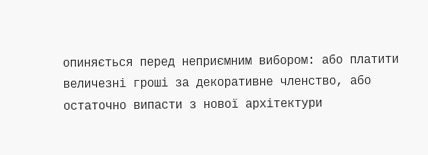опиняється перед неприємним вибором: або платити величезні гроші за декоративне членство, або остаточно випасти з нової архітектури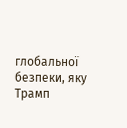глобальної безпеки, яку Трамп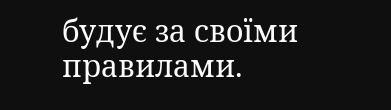будує за своїми правилами.